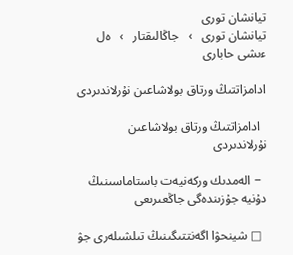تيانشان تورى
تيانشان تورى   ›   جاڭالىقتار   ›   ەل ءىشى حابارى

ادامزاتتىڭ ورتاق بولاشاعىن نۇرلاندىردى

  ادامزاتتىڭ ورتاق بولاشاعىن نۇرلاندىردى

  − الەمدىك وركەنيەت باستاماسىنىڭ دۇنيە جۇزىندەگى جاڭعىرىعى

  □ شينحۋا اگەنتتىگىنىڭ تىلشىلەرى جۋ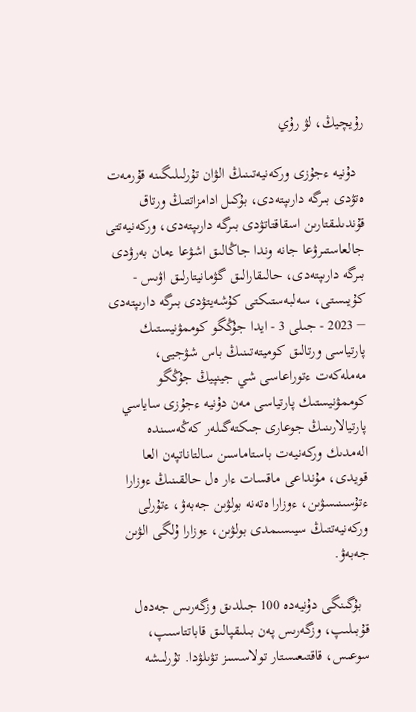رۇيچيڭ، لۋ رۇي

  دۇنيە ءجۇزى وركەنيەتىنىڭ الۋان تۇرلىلىگىنە قۇرمەت ەتۋدى بىرگە دارىپتەدى، بۇكىل ادامزاتتىڭ ورتاق قۇندىلىقتارىن اسقاقتاتۋدى بىرگە دارىپتەدى، وركەنيەتتى جالعاستىرۋعا جانە وندا جاڭالىق اشۋعا ءمان بەرۋدى بىرگە دارىپتەدى، حالىقارالىق گۋمانيتارلىق اۋىس - كۇيىستى، سەلبەستىكتى كۇشەيتۋدى بىرگە دارىپتەدى − 2023 - جىلى 3 - ايدا جۇڭگو كوممۋنيستىك پارتياسى ورتالىق كوميتەتىنىڭ باس شۋجيى، مەملەكەت ءتوراعاسى شي جينپيڭ جۇڭگو كوممۋنيستىك پارتياسى مەن دۇنيە ءجۇزى ساياسي پارتيالارىنىڭ جوعارى جىكتەگىلەر كەڭەسىندە الەمدىك وركەنيەت باستاماسىن سالتاناتپەن العا قويدى، مۇنداعى ماقسات ءار ەل حالقىنىڭ ءوزارا ءتۇسىنىسۋىن، ءوزارا ەتەنە بولۋىن جەبەۋ، ءتۇرلى وركەنيەتتىڭ سيىسىمدى بولۋىن، ءوزارا ۇلگى الۋىن جەبەۋ.

  بۇگىنگى دۇنيەدە 100 جىلدىق وزگەرىس جەدەل قۇبىلىپ، وزگەرىس پەن بىلىقپالىق قاباتتاسىپ، سوعىس، قاقتىعىستار تولاسسىز تۋىلۋدا. تۇرلىشە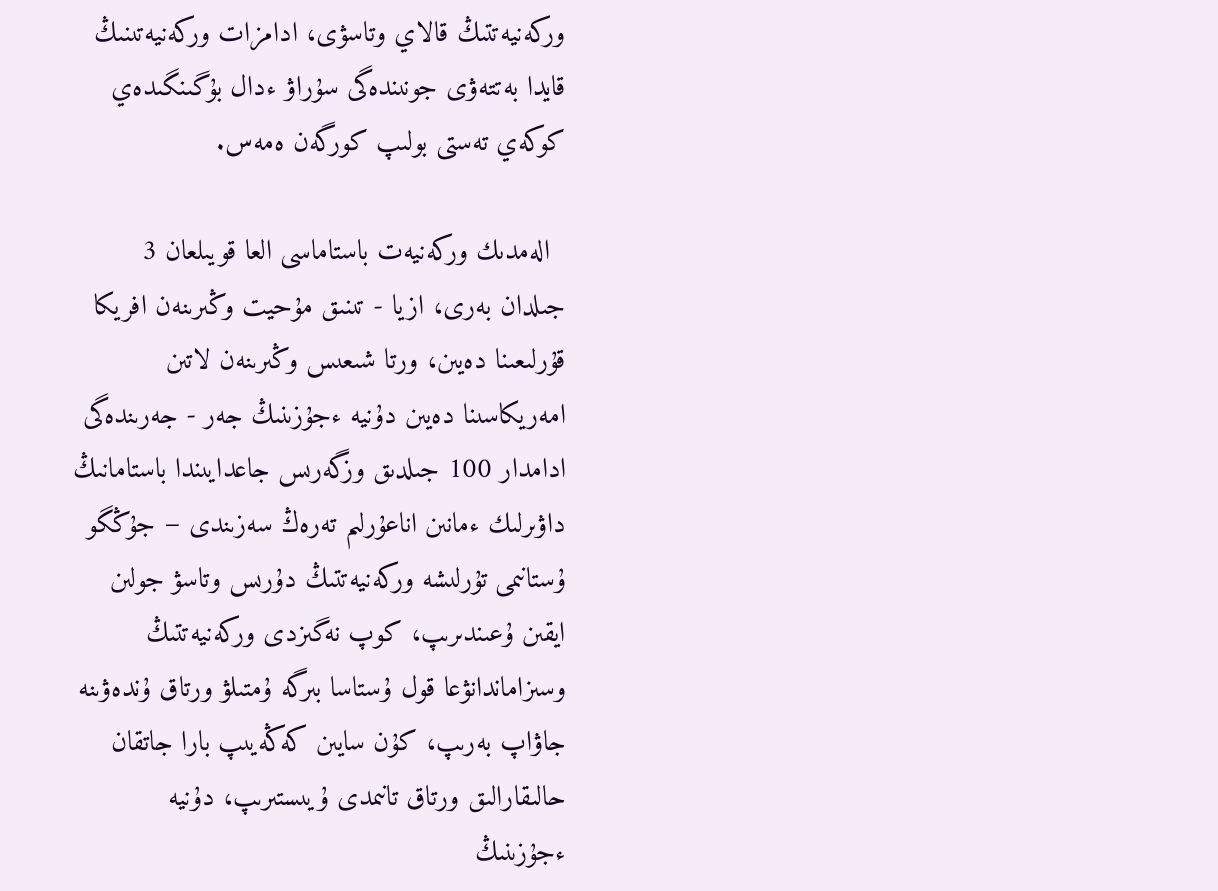وركەنيەتتىڭ قالاي وتاسۋى، ادامزات وركەنيەتىنىڭ قايدا بەتتەۋى جونىندەگى سۇراۋ ءدال بۇگىنگىدەي كوكەي تەستى بولىپ كورگەن ەمەس.

  الەمدىك وركەنيەت باستاماسى العا قويىلعان 3 جىلدان بەرى، ازيا - تىنىق مۇحيت وڭىرىنەن افريكا قۇرلىعىنا دەيىن، ورتا شىعىس وڭىرىنەن لاتىن امەريكاسىنا دەيىن دۇنيە ءجۇزىنىڭ جەر - جەرىندەگى ادامدار 100 جىلدىق وزگەرىس جاعدايىندا باستامانىڭ داۋىرلىك ءمانىن اناعۇرلىم تەرەڭ سەزىندى − جۇڭگو ۇستانىمى تۇرلىشە وركەنيەتتىڭ دۇرىس وتاسۋ جولىن ايقىن ۇعىندىرىپ، كوپ نەگىزدى وركەنيەتتىڭ وسىزاماندانۋعا قول ۇستاسا بىرگە ۇمتىلۋ ورتاق ۇندەۋىنە جاۋاپ بەرىپ، كۇن سايىن كەڭەيىپ بارا جاتقان حالىقارالىق ورتاق تانىمدى ۇيىستىرىپ، دۇنيە ءجۇزىنىڭ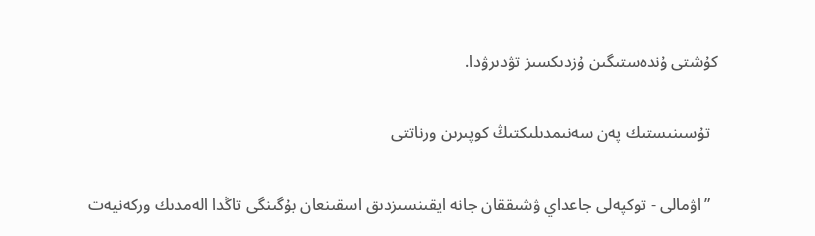كۇشتى ۇندەستىگىن ۇزدىكسىز تۋدىرۋدا.

  تۇسىنىستىك پەن سەنىمدىلىكتىڭ كوپىرىن ورناتتى

  ”اۋمالى - توكپەلى جاعداي ۋشىققان جانە ايقىنسىزدىق اسقىنعان بۇگىنگى تاڭدا الەمدىك وركەنيەت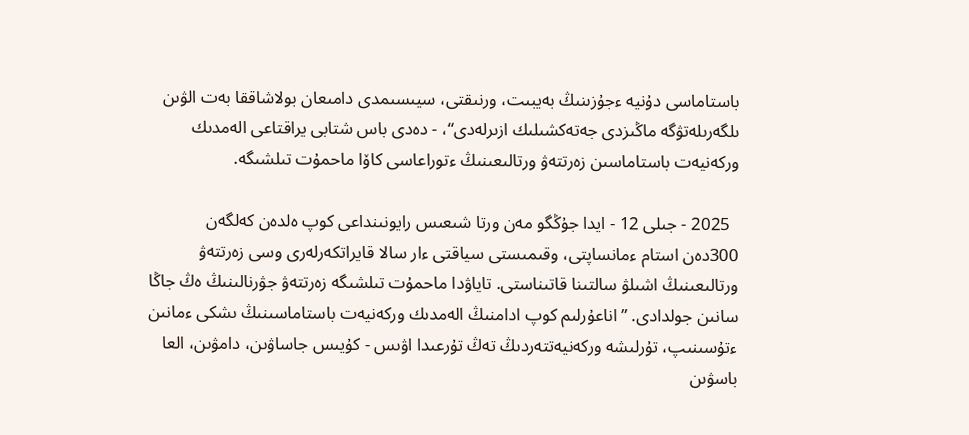باستاماسى دۇنيە ءجۇزىنىڭ بەيبىت، ورنىقتى، سيىسىمدى دامىعان بولاشاققا بەت الۋىن ىلگەرىلەتۋگە ماڭىزدى جەتەكشىلىك ازىرلەدى“، - دەدى باس شتابى يراقتاعى الەمدىك وركەنيەت باستاماسىن زەرتتەۋ ورتالىعىنىڭ ءتوراعاسى كاۆا ماحمۇت تىلشىگە.

  2025 - جىلى 12 - ايدا جۇڭگو مەن ورتا شىعىس رايونىنداعى كوپ ەلدەن كەلگەن 300دەن استام ءمانساپتى، وقىمىستى سياقتى ءار سالا قايراتكەرلەرى وسى زەرتتەۋ ورتالىعىنىڭ اشىلۋ سالتىنا قاتىناستى. تاياۋدا ماحمۇت تىلشىگە زەرتتەۋ جۋرنالىنىڭ ەڭ جاڭا سانىن جولدادى. ”اناعۇرلىم كوپ ادامنىڭ الەمدىك وركەنيەت باستاماسىنىڭ ىشكى ءمانىن ءتۇسىنىپ، تۇرلىشە وركەنيەتتەردىڭ تەڭ تۇرعىدا اۋىس - كۇيىس جاساۋىن، دامۋىن، العا باسۋىن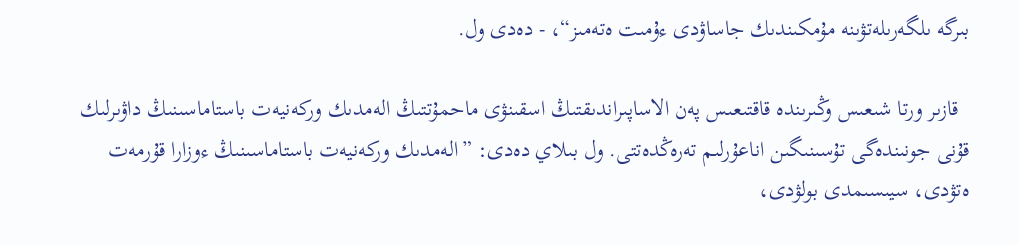بىرگە ىلگەرىلەتۋىنە مۇمكىندىك جاساۋدى ءۇمىت ەتەمىز“، - دەدى ول.

  قازىر ورتا شىعىس وڭىرىندە قاقتىعىس پەن الاساپىراندىقتىڭ اسقىنۋى ماحمۇتتىڭ الەمدىك وركەنيەت باستاماسىنىڭ داۋىرلىك قۇنى جونىندەگى تۇسىنىگىن اناعۇرلىم تەرەڭدەتتى. ول بىلاي دەدى: ”الەمدىك وركەنيەت باستاماسىنىڭ ءوزارا قۇرمەت ەتۋدى، سيىسىمدى بولۋدى،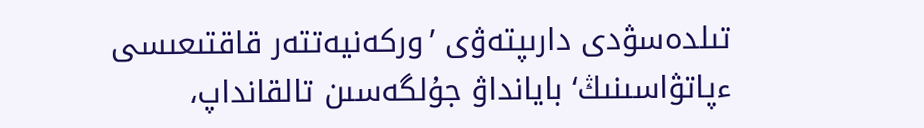تىلدەسۋدى دارىپتەۋى ’وركەنيەتتەر قاقتىعىسى ءپاتۋاسىنىڭ‘ بايانداۋ جۇلگەسىن تالقانداپ،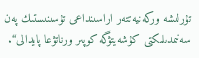تۇرلىشە وركەنيەتتەر اراسىنداعى تۇسىنىستىك پەن سەنىمدىلىكتى كۇشەيتۋگە كوپىر ورناتۋعا پايدالى“.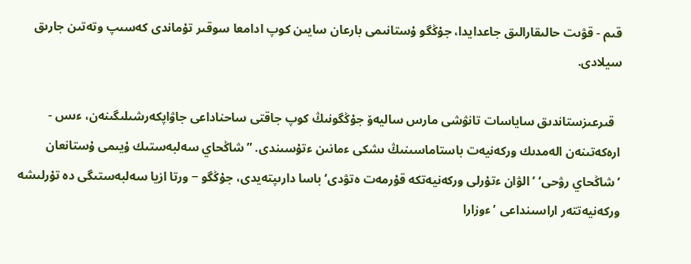قىم - قۋىت حالىقارالىق جاعدايدا، جۇڭگو ۇستانىمى بارعان سايىن كوپ ادامعا سوقىر تۇماندى كەسىپ وتەتىن جارىق سيلادى.

  قىرعىزستاندىق ساياسات تانۋشى مارس ساليەۆ جۇڭگونىڭ كوپ جاقتى ساحناداعى جاۋاپكەرشىلىگىنەن، ءىس - ارەكەتىنەن الەمدىك وركەنيەت باستاماسىنىڭ ىشكى ءمانىن ءتۇسىندى. ”شاڭحاي سەلبەستىك ۇيىمى ۇستانعان ’شاڭحاي رۋحى‘ ’الۋان ءتۇرلى وركەنيەتكە قۇرمەت ەتۋدى‘ باسا دارىپتەيدى، جۇڭگو − ورتا ازيا سەلبەستىگى دە تۇرلىشە وركەنيەتتەر اراسىنداعى ’ءوزارا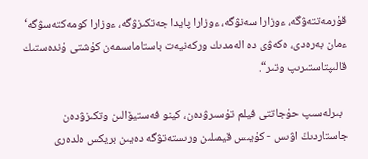قۇرمەتتەۋگە، ءوزارا سەنۋگە، ءوزارا پايدا جەتكىزۋگە، ءوزارا كومەكتەسۋگە‘ ءمان بەرەدى، ەكەۋى دە الەمدىك وركەنيەت باستاماسىمەن كۇشتى ۇندەستىك قالىپتاستىرىپ وتىر“.

  بىرلەسىپ حۇجاتتى فيلم تۇسىرۋدەن، كينو فەستيۆالىن وتكىزۋدەن جاستاردىڭ اۋىس - كۇيىس قيمىلىن ورىستەتۋگە دەيىن بريكس ەلدەرى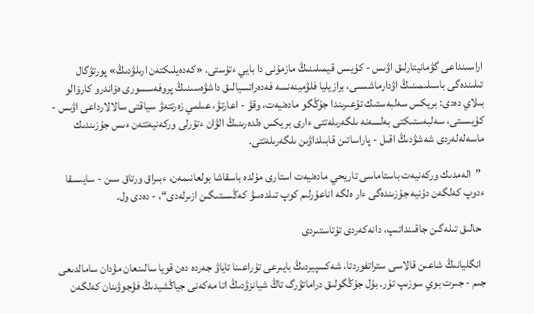اراسىنداعى گۋمانيتارلىق اۋىس - كۇيىس قيمىلىنىڭ مازمۇنى دا بايي ءتۇستى. «كەدەيلىكتەن ارىلۋدىڭ» پورتۋگال تىلىندەگى باسىلىمىنىڭ اۋدارماشىسى، برازيليا فلۋمينەنسە فەدەراتسيالىق داشۋەسىنىڭ پروفەسسورى ەۆاندرو كارۆالو بىلاي دەدى: بريكس سەلبەستىك تۇعىرىندا جۇڭگو مادەنيەت، وقۋ - اعارتۋ، عىلمي زەرتتەۋ سياقتى سالالارداعى اۋىس - كۇيىستى، سەلبەستىكتى بەلسەنە ىلگەرىلەتتى ءارى بريكس ەلدەرىنىڭ الۋان ءتۇرلى وركەنيەتتەن ءىس جۇزىندىك ماسەلەلەردى شەشۋدىڭ اقىل - پاراساتىن قابىلداۋىن ىلگەرىلەتتى.

  ”الەمدىك وركەنيەت باستاماسى تاريحي مادەنيەت استارى مۇلدە باسقاشا بولعانىمەن، ءبىراق ورتاق سىن - سايىسقا ءدوپ كەلگەن دۇنيە جۇزىندەگى ءار ەلگە اناعۇرلىم كوپ تىلدەسۋ كەڭىستىگىن ازىرلەدى“، - دەدى ول.

  حالىق تىلەگىن جاقىنداتىپ، دانەكەردى تۇتاستىردى

  انگليانىڭ شاعىن قالاسى ستراتفوردتا، شەكسپيردىڭ بايىرعى تۇراعىنا تاياۋ جەردە دەن قويا سالىنعان مۋدان سامالدىعى جىم - جىرت بوي سوزىپ تۇر. بۇل جۇڭگولىق دراماتۋرگ تاڭ شيانزۋدىڭ اتا مەكەنى جياڭشيدىڭ فۋجوۋىنان كەلگەن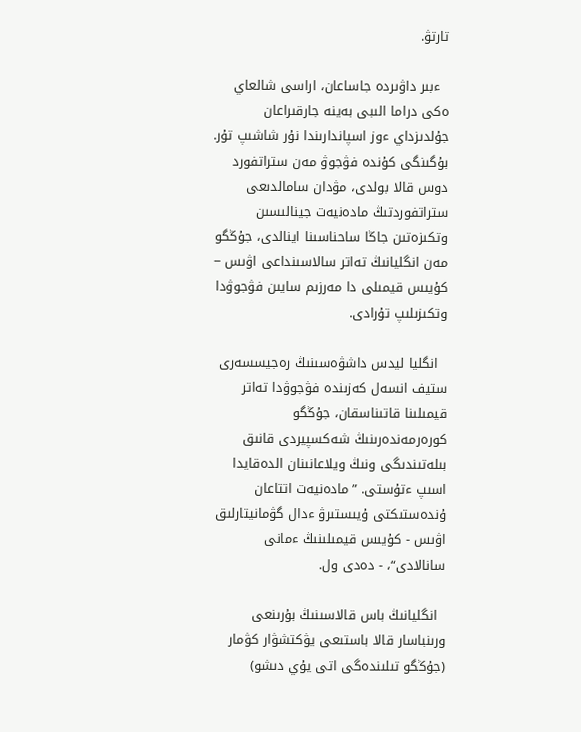تارتۋ.

  ءبىر داۋىردە جاساعان، اراسى شالعاي ەكى دراما الىبى بەينە جارقىراعان جۇلدىزداي ءوز اسپاندارىندا نۇر شاشىپ تۇر. بۇگىنگى كۇندە فۋجوۋ مەن ستراتفورد دوس قالا بولدى، مۋدان سامالدىعى ستراتفوردتىڭ مادەنيەت جينالىسىن وتكىزەتىن جاڭا ساحناسىنا اينالدى، جۇڭگو مەن انگليانىڭ تەاتر سالاسىنداعى اۋىس − كۇيىس قيمىلى دا مەرزىم سايىن فۋجوۋدا وتكىزىلىپ تۇرادى.

  انگليا ليدس داشۋەسىنىڭ رەجيسسەرى ستيف انسەل كەزىندە فۋجوۋدا تەاتر قيمىلىنا قاتىناسقان، جۇڭگو كورەرمەندەرىنىڭ شەكسپيردى قانىق بىلەتىندىگى ونىڭ ويلاعانىنان الدەقايدا اسىپ ءتۇستى. ”مادەنيەت اتتاعان ۇندەستىكتى ۇيىستىرۋ ءدال گۋمانيتارلىق اۋىس - كۇيىس قيمىلىنىڭ ءمانى سانالادى“، - دەدى ول.

  انگليانىڭ باس قالاسىنىڭ بۇرىنعى ورىنباسار قالا باستىعى يۋكتشۋار كۋمار (جۇڭگو تىلىندەگى اتى يۇي دىشو)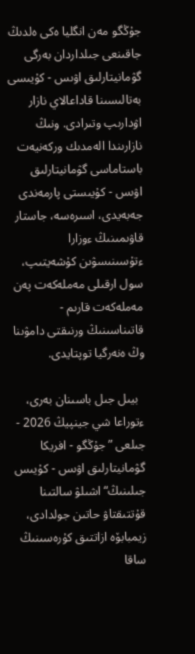جۇڭگو مەن انگليا ەكى ەلدىڭ جاقىنعى جىلداردان بەرگى گۋمانيتارلىق اۋىس - كۇيىسى بەتالىسىنا قاداعالاي نازار اۋدارىپ وتىرادى. ونىڭ نازارىندا الەمدىك وركەنيەت باستاماسى گۋمانيتارلىق اۋىس - كۇيىستى پارمەندى جەبەيدى، اسىرەسە، جاستار قاۋىمىنىڭ ءوزارا ءتۇسىنىسۋىن كۇشەيتىپ، سول ارقىلى مەملەكەت پەن مەملەكەت قارىم - قاتىناسىنىڭ ورنىقتى دامۋىنا وڭ ەنەرگيا توپتايدى.

  بيىل جىل باسىنان بەرى، ءتوراعا شي جينپيڭ 2026 - جىلعى ”جۇڭگو - افريكا گۋمانيتارلىق اۋىس - كۇيىس جىلىنىڭ“ اشىلۋ سالتىنا قۇتتىقتاۋ حاتىن جولدادى، زيمبابۆە ازاتتىق كۇرەسىنىڭ ساقا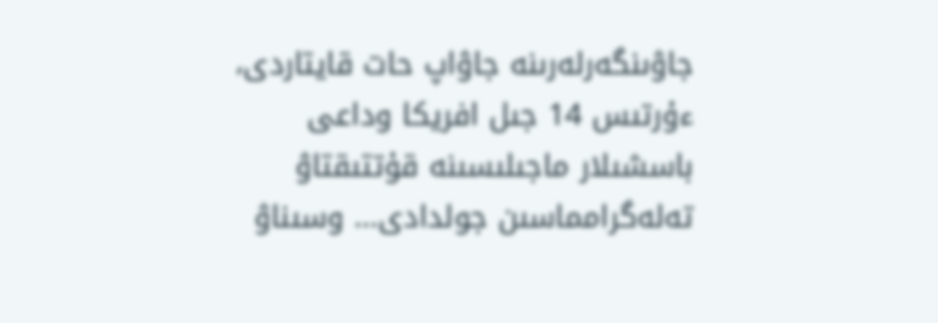جاۋىنگەرلەرىنە جاۋاپ حات قايتاردى، ءۇرتىس 14 جىل افريكا وداعى باسشىلار ماجىلىسىنە قۇتتىقتاۋ تەلەگرامماسىن جولدادى... وسىناۋ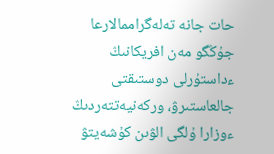حات جانە تەلەگراممالارعا جۇڭگو مەن افريكانىڭ ءداستۇرلى دوستىقتى جالعاستىرۋ، وركەنيەتتەردىڭ ءوزارا ۇلگى الۋىن كۇشەيتۋ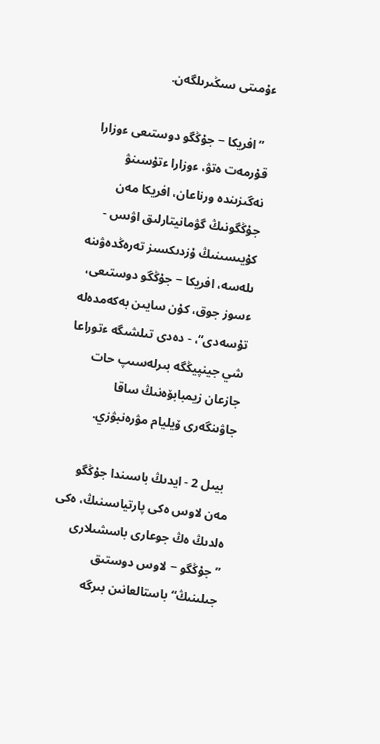ءۇمىتى سىڭىرىلگەن.

  ”افريكا − جۇڭگو دوستىعى ءوزارا قۇرمەت ەتۋ، ءوزارا ءتۇسىنۋ نەگىزىندە ورناعان، افريكا مەن جۇڭگونىڭ گۋمانيتارلىق اۋىس - كۇيىسىنىڭ ۇزدىكسىز تەرەڭدەۋىنە ىلەسە، افريكا − جۇڭگو دوستىعى، ءسوز جوق، كۇن سايىن بەكەمدەلە تۇسەدى“، - دەدى تىلشىگە ءتوراعا شي جينپيڭگە بىرلەسىپ حات جازعان زيمبابۆەنىڭ ساقا جاۋىنگەرى ۆيليام مۋرەنبۋزي.

  بيىل 2 - ايدىڭ باسىندا جۇڭگو مەن لاوس ەكى پارتياسىنىڭ، ەكى ەلدىڭ ەڭ جوعارى باسشىلارى ”جۇڭگو − لاوس دوستىق جىلىنىڭ“ باستالعانىن بىرگە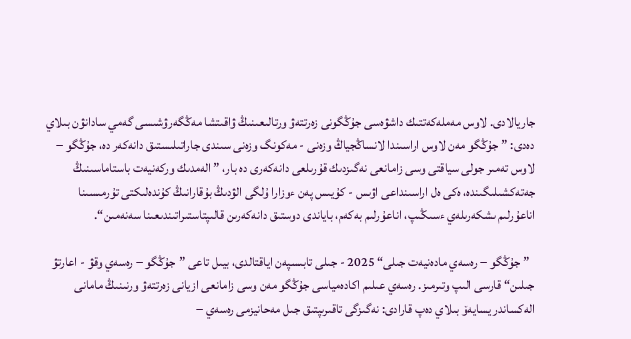جاريالادى. لاوس مەملەكەتتىك داشۋەسى جۇڭگونى زەرتتەۋ ورتالىعىنىڭ ۋاقىتشا مەڭگەرۋشىسى گەمي سادانۋن بىلاي دەدى: ”جۇڭگو مەن لاوس اراسىندا لانساڭجياڭ وزەنى - مەكونگ وزەنى سىندى جاراتىلىستىق دانەكەر دە، جۇڭگو − لاوس تەمىر جولى سياقتى وسى زامانعى نەگىزدىك قۇرىلعى دانەكەرى دە بار، ”الەمدىك وركەنيەت باستاماسىنىڭ جەتەكشىلىگىندە، ەكى ەل اراسىنداعى اۋىس - كۇيىس پەن ءوزارا ۇلگى الۋدىڭ بۇقارانىڭ كۇندەلىكتى تۇرمىسىنا اناعۇرلىم ىشكەرىلەي ءسىڭىپ، اناعۇرلىم بەكەم، باياندى دوستىق دانەكەرىن قالىپتاستىراتىندىعىنا سەنەمىن“.

  ”جۇڭگو − رەسەي مادەنيەت جىلى“ 2025 - جىلى تابىسپەن اياقتالدى، بيىل تاعى ”جۇڭگو − رەسەي وقۋ - اعارتۋ جىلىن“ قارسى الىپ وتىرمىز. رەسەي عىلىم اكادەمياسى جۇڭگو مەن وسى زامانعى ازيانى زەرتتەۋ ورنىنىڭ مامانى الەكساندر يسايەۆ بىلاي دەپ قارادى: نەگىزگى تاقىرىپتىق جىل مەحانيزمى رەسەي −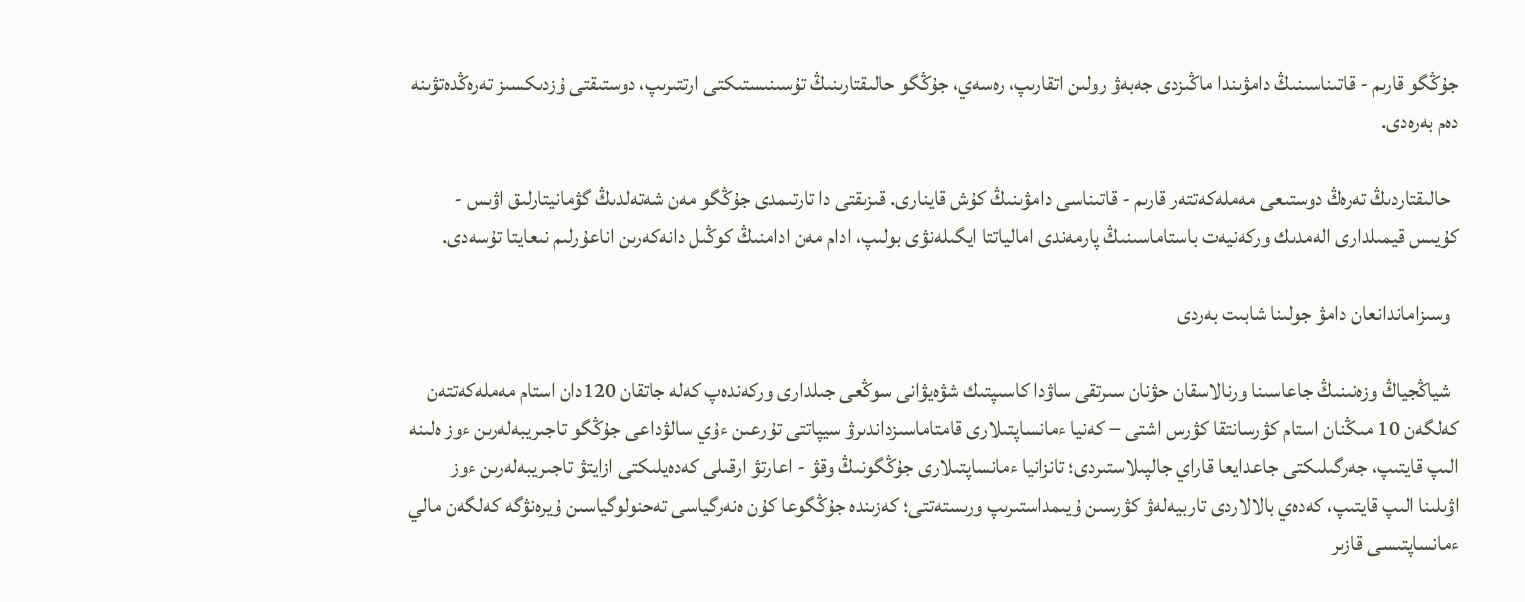جۇڭگو قارىم - قاتىناسىنىڭ دامۋىندا ماڭىزدى جەبەۋ رولىن اتقارىپ، رەسەي، جۇڭگو حالىقتارىنىڭ تۇسىنىستىكتى ارتتىرىپ، دوستىقتى ۇزدىكسىز تەرەڭدەتۋىنە دەم بەرەدى.

  حالىقتاردىڭ تەرەڭ دوستىعى مەملەكەتتەر قارىم - قاتىناسى دامۋىنىڭ كۇش قاينارى. قىزىقتى دا تارتىمدى جۇڭگو مەن شەتەلدىڭ گۋمانيتارلىق اۋىس - كۇيىس قيمىلدارى الەمدىك وركەنيەت باستاماسىنىڭ پارمەندى امالياتتا ايگىلەنۋى بولىپ، ادام مەن ادامنىڭ كوڭىل دانەكەرىن اناعۇرلىم نىعايتا تۇسەدى.

  وسىزاماندانعان دامۋ جولىنا شابىت بەردى

  شياڭجياڭ وزەنىنىڭ جاعاسىنا ورنالاسقان حۋنان سىرتقى ساۋدا كاسىپتىك شۋەيۋانى سوڭعى جىلدارى وركەندەپ كەلە جاتقان 120دان استام مەملەكەتتەن كەلگەن 10 مىڭنان استام كۋرسانتقا كۋرس اشتى − كەنيا ءمانساپتىلارى قامتاماسىزداندىرۋ سيپاتتى تۇرعىن ءۇي سالۋداعى جۇڭگو تاجىريبەلەرىن ءوز ەلىنە الىپ قايتىپ، جەرگىلىكتى جاعدايعا قاراي جالپىلاستىردى؛ تانزانيا ءمانساپتىلارى جۇڭگونىڭ وقۋ - اعارتۋ ارقىلى كەدەيلىكتى ازايتۋ تاجىريبەلەرىن ءوز اۋىلىنا الىپ قايتىپ، كەدەي بالالاردى تاربيەلەۋ كۋرسىن ۇيىمداستىرىپ ورىستەتتى؛ كەزىندە جۇڭگوعا كۇن ەنەرگياسى تەحنولوگياسىن ۇيرەنۋگە كەلگەن مالي ءمانساپتىسى قازىر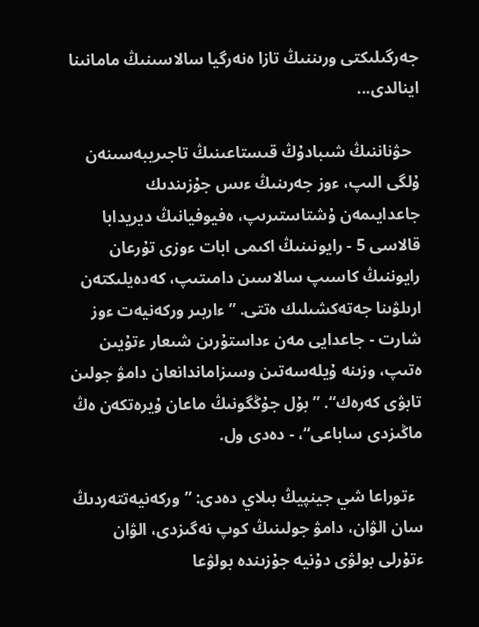جەرگىلىكتى ورىننىڭ تازا ەنەرگيا سالاسىنىڭ مامانىنا اينالدى...

  حۋناننىڭ شىبادۇڭ قىستاعىنىڭ تاجىريبەسىنەن ۇلگى الىپ، ءوز جەرىنىڭ ءىس جۇزىندىك جاعدايىمەن ۇشتاستىرىپ، ەفيوفيانىڭ ديريدابا قالاسى 5 - رايونىنىڭ اكىمى ابات ءوزى تۇرعان رايوننىڭ كاسىپ سالاسىن دامىتىپ، كەدەيلىكتەن ارىلۋىنا جەتەكشىلىك ەتتى. ”ءاربىر وركەنيەت ءوز شارت - جاعدايى مەن ءداستۇرىن شىعار ءتۇيىن ەتىپ، وزىنە ۇيلەسەتىن وسىزاماندانعان دامۋ جولىن تابۋى كەرەك“. ”بۇل جۇڭگونىڭ ماعان ۇيرەتكەن ەڭ ماڭىزدى ساباعى“، - دەدى ول.

  ءتوراعا شي جينپيڭ بىلاي دەدى: ”وركەنيەتتەردىڭ سان الۋان، دامۋ جولىنىڭ كوپ نەگىزدى، الۋان ءتۇرلى بولۋى دۇنيە جۇزىندە بولۋعا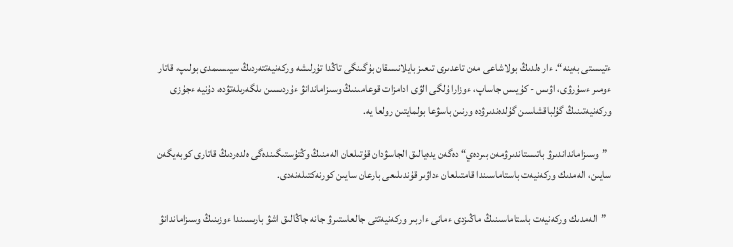ءتيىستى بەينە“. ءار ەلدىڭ بولاشاعى مەن تاعدىرى تىعىز بايلانىسقان بۇگىنگى تاڭدا تۇرلىشە وركەنيەتتەردىڭ سيىسىمدى بولىپ، قاتار ءومىر ءسۇرۋى، اۋىس - كۇيىس جاساپ، ءوزارا ۇلگى الۋى ادامزات قوعامىنىڭ وسىزاماندانۋ ءۇردىسىن ىلگەرىلەتۋدە، دۇنيە ءجۇزى وركەنيەتىنىڭ گۇلباقشاسىن گۇلدەندىرۋدە ورنىن باسۋعا بولمايتىن رولعا يە.

  ”وسىزامانداندىرۋ باتىستاندىرۋمەن بىردەي“ دەگەن يدەيالىق الجاسۋدان قۇتىلعان الەمنىڭ وڭتۇستىگىندەگى ەلدەردىڭ قاتارى كوبەيگەن سايىن، الەمدىك وركەنيەت باستاماسىندا قامتىلعان ءداۋىر قۇندىلىعى بارعان سايىن كورنەكتىلەنەدى.

  ”الەمدىك وركەنيەت باستاماسىنىڭ ماڭىزدى ءمانى ءاربىر وركەنيەتتى جالعاستىرۋ جانە جاڭالىق اشۋ بارىسىندا ءوزىنىڭ وسىزاماندانۋ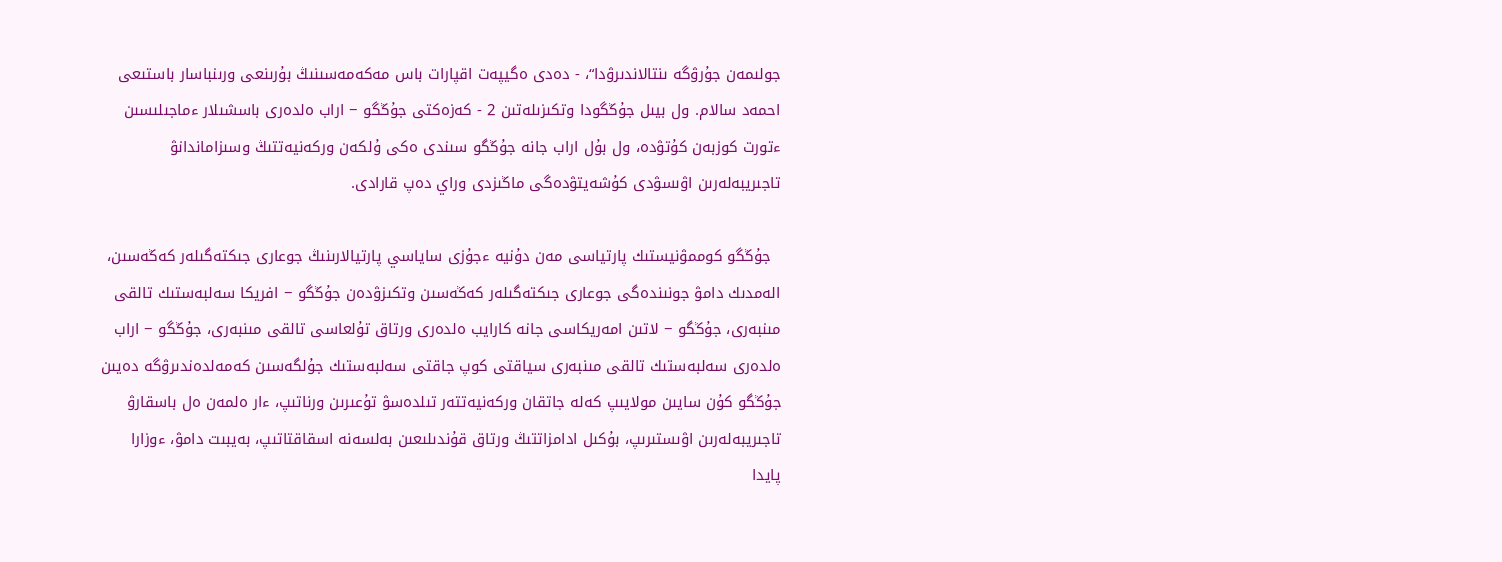جولىمەن جۇرۋگە ىنتالاندىرۋدا“، - دەدى ەگيپەت اقپارات باس مەكەمەسىنىڭ بۇرىنعى ورىنباسار باستىعى احمەد سالام. ول بيىل جۇڭگودا وتكىزىلەتىن 2 - كەزەكتى جۇڭگو − اراب ەلدەرى باسشىلار ءماجىلىسىن ءتورت كوزبەن كۇتۋدە، ول بۇل اراب جانە جۇڭگو سىندى ەكى ۇلكەن وركەنيەتتىڭ وسىزاماندانۋ تاجىريبەلەرىن اۋىسۋدى كۇشەيتۋدەگى ماڭىزدى وراي دەپ قارادى.

  جۇڭگو كوممۋنيستىك پارتياسى مەن دۇنيە ءجۇزى ساياسي پارتيالارىنىڭ جوعارى جىكتەگىلەر كەڭەسىن، الەمدىك دامۋ جونىندەگى جوعارى جىكتەگىلەر كەڭەسىن وتكىزۋدەن جۇڭگو − افريكا سەلبەستىك تالقى مىنبەرى، جۇڭگو − لاتىن امەريكاسى جانە كارايب ەلدەرى ورتاق تۇلعاسى تالقى مىنبەرى، جۇڭگو − اراب ەلدەرى سەلبەستىك تالقى مىنبەرى سياقتى كوپ جاقتى سەلبەستىك جۇلگەسىن كەمەلدەندىرۋگە دەيىن جۇڭگو كۇن سايىن مولايىپ كەلە جاتقان وركەنيەتتەر تىلدەسۋ تۇعىرىن ورناتىپ، ءار ەلمەن ەل باسقارۋ تاجىريبەلەرىن اۋىستىرىپ، بۇكىل ادامزاتتىڭ ورتاق قۇندىلىعىن بەلسەنە اسقاقتاتىپ، بەيبىت دامۋ، ءوزارا پايدا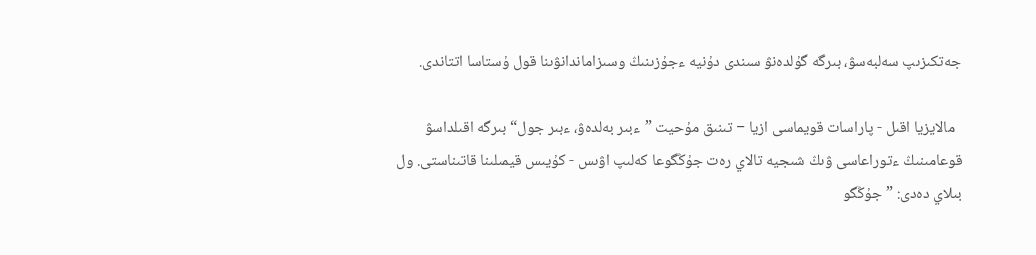جەتكىزىپ سەلبەسۋ، بىرگە گۇلدەنۋ سىندى دۇنيە ءجۇزىنىڭ وسىزاماندانۋىنا قول ۇستاسا اتتاندى.

  مالايزيا اقىل - پاراسات قويماسى ازيا − تىنىق مۇحيت ”ءبىر بەلدەۋ، ءبىر جول“ بىرگە اقىلداسۋ قوعامىنىڭ ءتوراعاسى ۋىڭ شىجيە تالاي رەت جۇڭگوعا كەلىپ اۋىس - كۇيىس قيمىلىنا قاتىناستى. ول بىلاي دەدى: ”جۇڭگو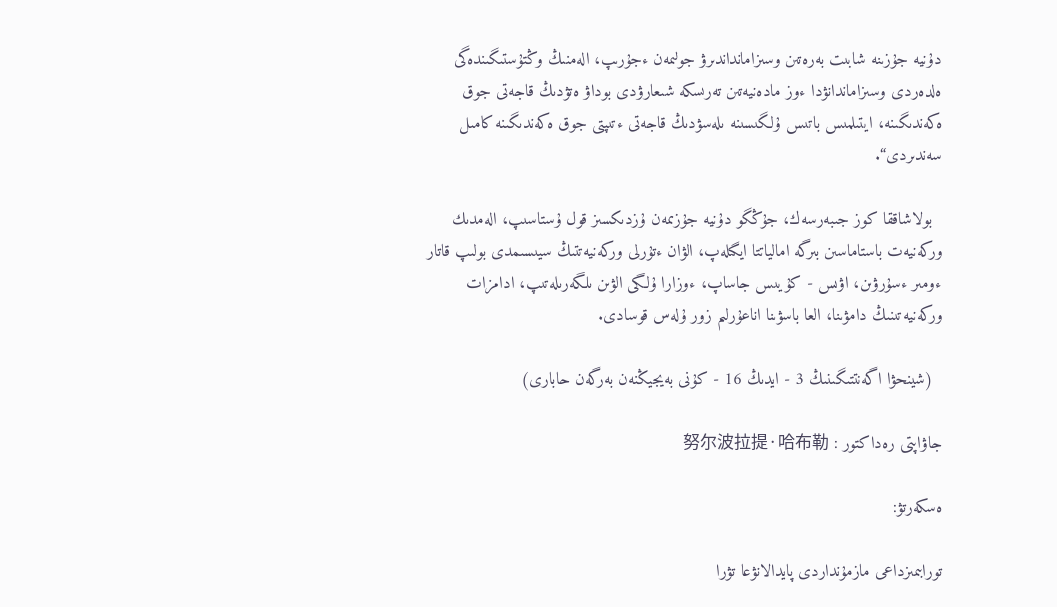دۇنيە جۇزىنە شابىت بەرەتىن وسىزامانداندىرۋ جولىمەن ءجۇرىپ، الەمنىڭ وڭتۇستىگىندەگى ەلدەردى وسىزاماندانۋدا ءوز مادەنيەتىن تەرىسكە شىعارۋدى بوداۋ ەتۋدىڭ قاجەتى جوق ەكەندىگىنە، ايتىلمىس باتىس ۇلگىسىنە ىلەسۋدىڭ قاجەتى ءتىپتى جوق ەكەندىگىنە كامىل سەندىردى“.

  بولاشاققا كوز جىبەرسەك، جۇڭگو دۇنيە جۇزىمەن ۇزدىكسىز قول ۇستاسىپ، الەمدىك وركەنيەت باستاماسىن بىرگە امالياتتا ايگىلەپ، الۋان ءتۇرلى وركەنيەتتىڭ سيىسىمدى بولىپ قاتار ءومىر ءسۇرۋىن، اۋىس - كۇيىس جاساپ، ءوزارا ۇلگى الۋىن ىلگەرىلەتىپ، ادامزات وركەنيەتىنىڭ دامۋىنا، العا باسۋىنا اناعۇرلىم زور ۇلەس قوسادى.

  (شينحۋا اگەنتتىگىنىڭ 3 - ايدىڭ 16 - كۇنى بەيجيڭنەن بەرگەن حابارى)

جاۋاپتى رەداكتور : 努尔波拉提·哈布勒

ەسكەرتۋ:

تورابىمىزداعى مازمۇنداردى پايدالانۋعا تۋرا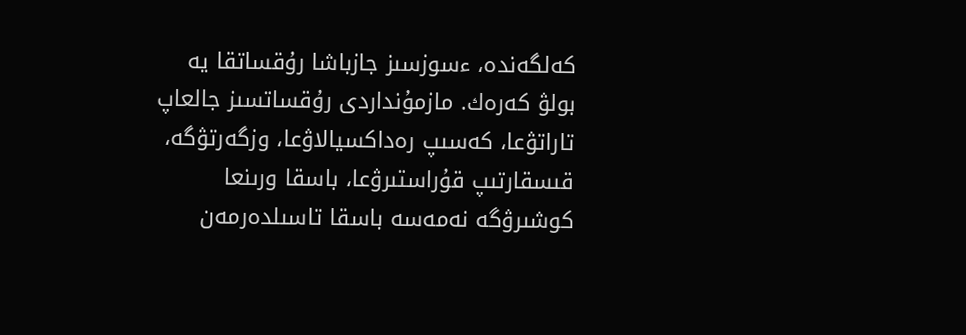كەلگەندە، ءسوزسىز جازباشا رۇقساتقا يە بولۋ كەرەك. مازمۇنداردى رۇقساتسىز جالعاپ تاراتۋعا، كەسىپ رەداكسيالاۋعا، وزگەرتۋگە، قىسقارتىپ قۇراستىرۋعا، باسقا ورىنعا كوشىرۋگە نەمەسە باسقا تاسىلدەرمەن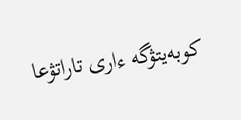كوبەيتۋگە ءارى تاراتۋعا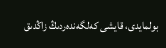بولمايدى، قايشى كەلگەندەردىڭ زاڭدىق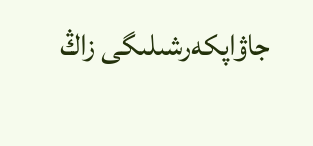جاۋاپكەرشىلىگى زاڭ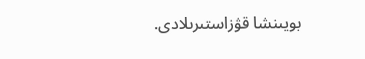بويىنشا قۋزاستىرىلادى.